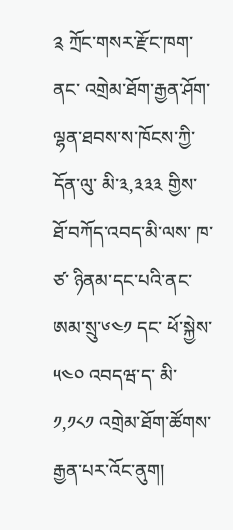༉ ཀྲོང་གསར་རྫོང་ཁག་ནང་ འགྲེམ་ཐོག་རྒྱན་ཤོག་ལྷན་ཐབས་ས་ཁོངས་ཀྱི་དོན་ལུ་ མི་༣,༣༣༣ གྱིས་ ཐོ་བཀོད་འབད་མི་ལས་ ཁ་ཙ་ ཉིནམ་དང་པའི་ནང་ ཨམ་སྲུ་༦༤༡ དང་ ཕོ་སྐྱེས་༥༤༠ འབདཝ་ད་ མི་༡,༡༨༡ འགྲེམ་ཐོག་ཚོགས་རྒྱན་པར་འོང་ནུག།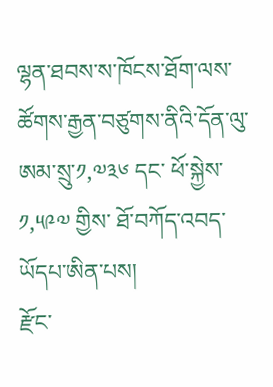ལྷན་ཐབས་ས་ཁོངས་ཐོག་ལས་ ཚོགས་རྒྱན་བཙུགས་ནིའི་དོན་ལུ་ ཨམ་སྲུ་༡,༧༣༦ དང་ ཕོ་སྐྱེས་༡,༥༩༧ གྱིས་ ཐོ་བཀོད་འབད་ཡོདཔ་ཨིན་པས།
རྫོང་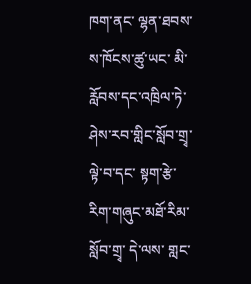ཁག་ནང་ ལྷན་ཐབས་ས་ཁོངས་ཚུ་ཡང་ མི་རློབས་དང་འཁྲིལ་ཏེ་ ཤེས་རབ་གླིང་སློབ་གྲྭ་ལྟེ་བ་དང་ སྟག་རྩེ་རིག་གཞུང་མཐོ་རིམ་སློབ་གྲྭ་ དེ་ལས་ གླང་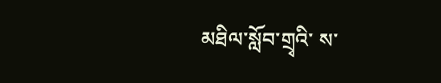མཐིལ་སློབ་གྲྭའི་ ས་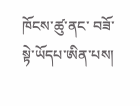ཁོངས་ཚུ་ནང་ བཟོ་སྟེ་ཡོདཔ་ཨིན་པས།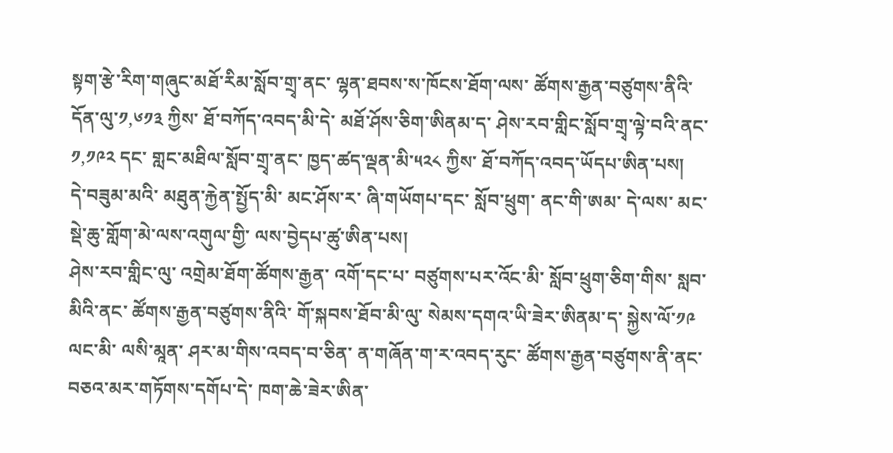སྟག་རྩེ་རིག་གཞུང་མཐོ་རིམ་སློབ་གྲྭ་ནང་ ལྷན་ཐབས་ས་ཁོངས་ཐོག་ལས་ ཚོགས་རྒྱན་བཙུགས་ནིའི་དོན་ལུ་༡,༦༡༣ ཀྱིས་ ཐོ་བཀོད་འབད་མི་དེ་ མཐོ་ཤོས་ཅིག་ཨིནམ་ད་ ཤེས་རབ་གླིང་སློབ་གྲྭ་ལྟེ་བའི་ནང་༡,༡༩༢ དང་ གླང་མཐིལ་སློབ་གྲྭ་ནང་ ཁྱད་ཚད་ལྡན་མི་༥༢༨ ཀྱིས་ ཐོ་བཀོད་འབད་ཡོདཔ་ཨིན་པས།
དེ་བཟུམ་མའི་ མཐུན་རྐྱེན་སྤྱོད་མི་ མང་ཤོས་ར་ ཞི་གཡོགཔ་དང་ སློབ་ཕྲུག་ ནང་གི་ཨམ་ དེ་ལས་ མང་སྡེ་ཆུ་གློག་མེ་ལས་འགུལ་གྱི་ ལས་བྱེདཔ་ཚུ་ཨིན་པས།
ཤེས་རབ་གླིང་ལུ་ འགྲེམ་ཐོག་ཚོགས་རྒྱན་ འགོ་དང་པ་ བཙུགས་པར་འོང་མི་ སློབ་ཕྲུག་ཅིག་གིས་ སླབ་མིའི་ནང་ ཚོགས་རྒྱན་བཙུགས་ནིའི་ གོ་སྐབས་ཐོབ་མི་ལུ་ སེམས་དགའ་ཡི་ཟེར་ཨིནམ་ད་ སྐྱེས་ལོ་༡༩ ལང་མི་ ལསི་མཱན་ ཤར་མ་གིས་འབད་བ་ཅིན་ ན་གཞོན་ག་ར་འབད་རུང་ ཚོགས་རྒྱན་བཙུགས་ནི་ནང་ བཅའ་མར་གཏོགས་དགོཔ་དེ་ ཁག་ཆེ་ཟེར་ཨིན་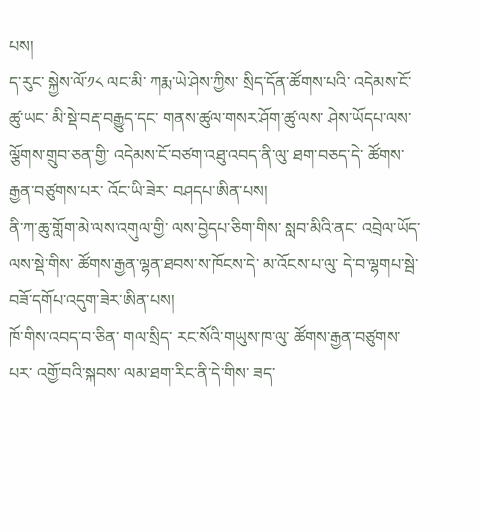པས།
ད་རུང་ སྐྱེས་ལོ་༡༨ ལང་མི་ ཀརྨ་ཡེ་ཤེས་ཀྱིས་ སྲིད་དོན་ཚོགས་པའི་ འདེམས་ངོ་ཚུ་ཡང་ མི་སྡེ་བརྡ་བརྒྱུད་དང་ གནས་ཚུལ་གསར་ཤོག་ཚུ་ལས་ ཤེས་ཡོདཔ་ལས་ ལྕོགས་གྲུབ་ཅན་གྱི་ འདེམས་ངོ་བཙག་འཐུ་འབད་ནི་ལུ་ ཐག་བཅད་དེ་ ཚོགས་རྒྱན་བཙུགས་པར་ འོང་ཡི་ཟེར་ བཤདཔ་ཨིན་པས།
ནི་ཀ་ཆུ་གློག་མེ་ལས་འགུལ་གྱི་ ལས་བྱེདཔ་ཅིག་གིས་ སླབ་མིའི་ནང་ འབྲེལ་ཡོད་ལས་སྡེ་གིས་ ཚོགས་རྒྱན་ལྷན་ཐབས་ས་ཁོངས་དེ་ མ་འོངས་པ་ལུ་ དེ་བ་ལྷགཔ་སྦེ་ བཟོ་དགོཔ་འདུག་ཟེར་ཨིན་པས།
ཁོ་གིས་འབད་བ་ཅིན་ གལ་སྲིད་ རང་སོའི་གཡུས་ཁ་ལུ་ ཚོགས་རྒྱན་བཙུགས་པར་ འགྱོ་བའི་སྐབས་ ལམ་ཐག་རིང་ནི་དེ་གིས་ ཟད་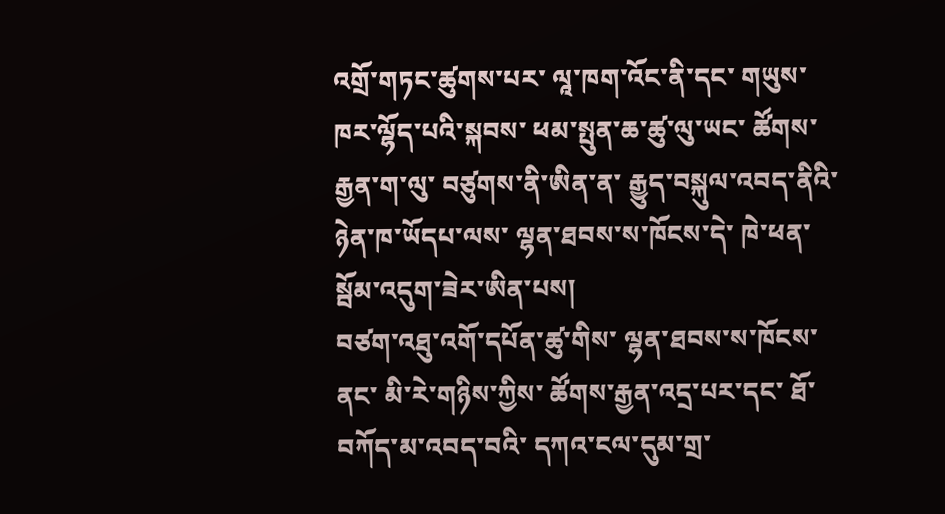འགྲོ་གཏང་ཚུགས་པར་ ལཱ་ཁག་འོང་ནི་དང་ གཡུས་ཁར་ལྷོད་པའི་སྐབས་ ཕམ་སྤུན་ཆ་ཚུ་ལུ་ཡང་ ཚོགས་རྒྱན་ག་ལུ་ བཙུགས་ནི་ཨིན་ན་ རྒྱུད་བསྐུལ་འབད་ནིའི་ ཉེན་ཁ་ཡོདཔ་ལས་ ལྷན་ཐབས་ས་ཁོངས་དེ་ ཁེ་ཕན་སྦོམ་འདུག་ཟེར་ཨིན་པས།
བཙག་འཐུ་འགོ་དཔོན་ཚུ་གིས་ ལྷན་ཐབས་ས་ཁོངས་ནང་ མི་རེ་གཉིས་ཀྱིས་ ཚོགས་རྒྱན་འདྲ་པར་དང་ ཐོ་བཀོད་མ་འབད་བའི་ དཀའ་ངལ་དུམ་གྲ་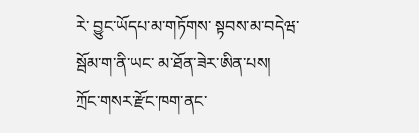རེ་ བྱུང་ཡོདཔ་མ་གཏོགས་ སྟབས་མ་བདེཝ་ སྦོམ་ག་ནི་ཡང་ མ་ཐོན་ཟེར་ཨིན་པས།
ཀྲོང་གསར་རྫོང་ཁག་ནང་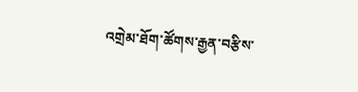འགྲེམ་ཐོག་ཚོགས་རྒྱན་བརྩིས་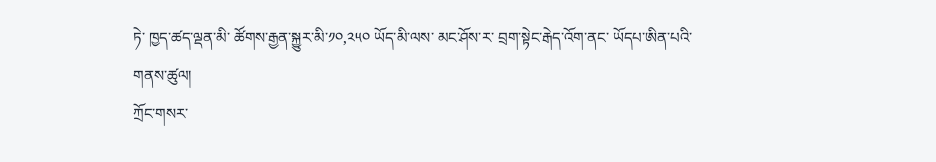ཏེ་ ཁྱད་ཚད་ལྡན་མི་ ཚོགས་རྒྱན་སྐྱུར་མི་༡༠,༢༥༠ ཡོད་མི་ལས་ མང་ཤོས་ར་ བྲག་སྟེང་རྒེད་འོག་ནང་ ཡོདཔ་ཨིན་པའི་གནས་ཚུལ།
ཀྲོང་གསར་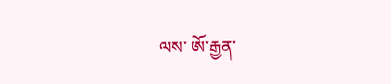ལས་ ཨོ་རྒྱན་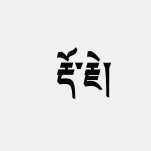རྡོ་རྗེ།